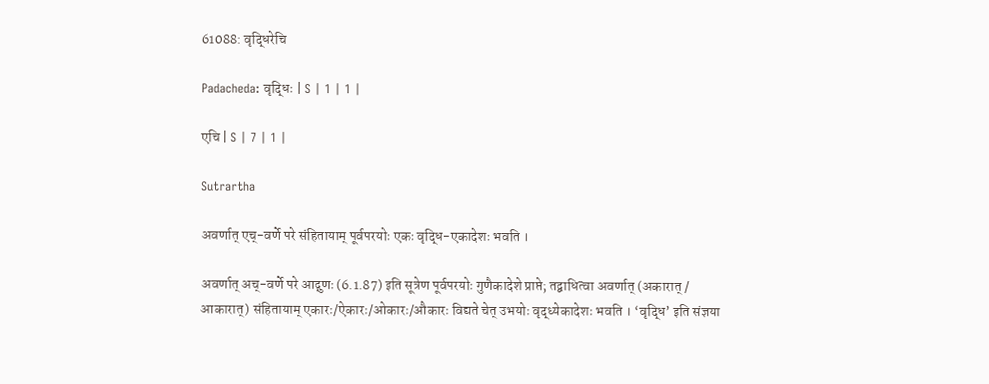61088: वृद्धिरेचि

Padacheda: वृद्धिः | S | 1 | 1 |

एचि | S | 7 | 1 |

Sutrartha

अवर्णात् एच्-वर्णे परे संहितायाम् पूर्वपरयोः एकः वृद्धि-एकादेशः भवति ।

अवर्णात् अच्-वर्णे परे आद्गुणः (6.1.87) इति सूत्रेण पूर्वपरयोः गुणैकादेशे प्राप्ते; तद्बाधित्वा अवर्णात् (अकारात् / आकारात्) संहितायाम् एकारः/ऐकारः/ओकारः/औकारः विद्यते चेत् उभयोः वृद्ध्येकादेशः भवति । ‘वृद्धि’ इति संज्ञया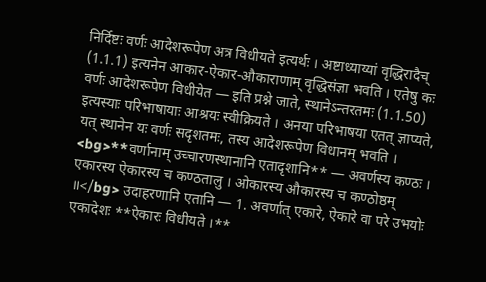निर्दिष्टः वर्णः आदेशरूपेण अत्र विधीयते इत्यर्थः । अष्टाध्याय्यां वृद्धिरादैच् (1.1.1) इत्यनेन आकार-ऐकार-औकाराणाम् वृद्धिसंज्ञा भवति । एतेषु कः वर्णः आदेशरूपेण विधीयेत — इति प्रश्ने जाते, स्थानेऽन्तरतमः (1.1.50) इत्यस्याः परिभाषायाः आश्रयः स्वीक्रियते । अनया परिभाषया एतत् ज्ञाप्यते, यत् स्थानेन यः वर्णः सदृशतमः, तस्य आदेशरूपेण विधानम् भवति । <bg>**वर्णानाम् उच्चारणस्थानानि एतादृशानि** — अवर्णस्य कण्ठः । एकारस्य ऐकारस्य च कण्ठतालु । ओकारस्य औकारस्य च कण्ठोष्ठम् ॥</bg> उदाहरणानि एतानि — 1. अवर्णात् एकारे, ऐकारे वा परे उभयोः एकादेशः **ऐकारः विधीयते ।**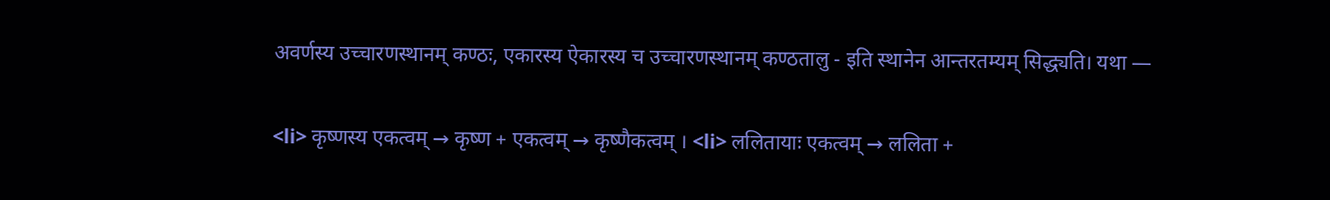अवर्णस्य उच्चारणस्थानम् कण्ठः, एकारस्य ऐकारस्य च उच्चारणस्थानम् कण्ठतालु - इति स्थानेन आन्तरतम्यम् सिद्ध्यति। यथा —

<li> कृष्णस्य एकत्वम् → कृष्ण + एकत्वम् → कृष्णैकत्वम् । <li> ललितायाः एकत्वम् → ललिता +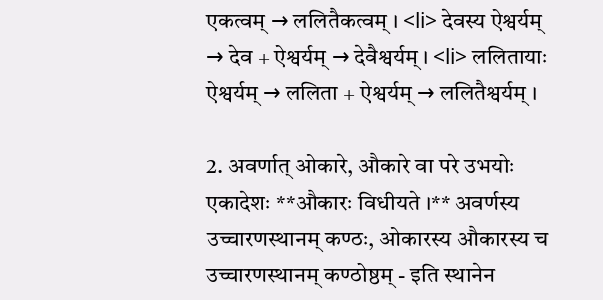एकत्वम् → ललितैकत्वम् । <li> देवस्य ऐश्वर्यम् → देव + ऐश्वर्यम् → देवैश्वर्यम् । <li> ललितायाः ऐश्वर्यम् → ललिता + ऐश्वर्यम् → ललितैश्वर्यम् ।

2. अवर्णात् ओकारे, औकारे वा परे उभयोः एकादेशः **औकारः विधीयते ।** अवर्णस्य उच्चारणस्थानम् कण्ठः, ओकारस्य औकारस्य च उच्चारणस्थानम् कण्ठोष्ठम् - इति स्थानेन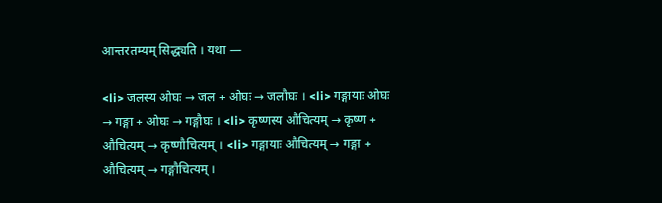आन्तरतम्यम् सिद्ध्यति । यथा —

<li> जलस्य ओघः → जल + ओघः → जलौघः । <li> गङ्गायाः ओघः → गङ्गा + ओघः → गङ्गौघः । <li> कृष्णस्य औचित्यम् → कृष्ण + औचित्यम् → कृष्णौचित्यम् । <li> गङ्गायाः औचित्यम् → गङ्गा + औचित्यम् → गङ्गौचित्यम् ।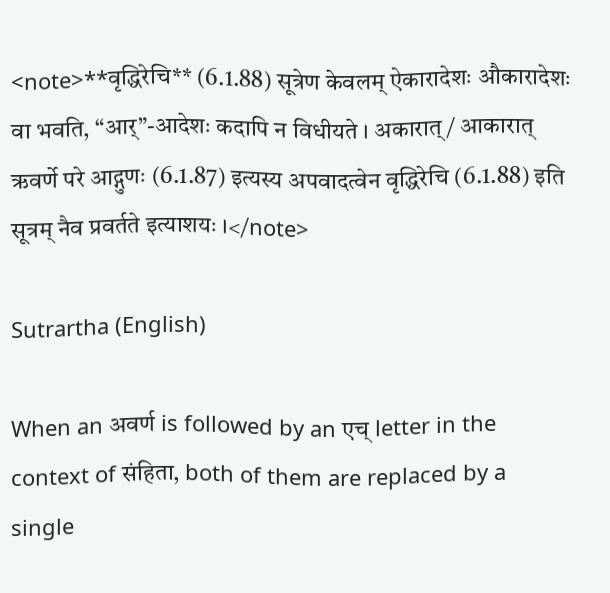<note>**वृद्धिरेचि** (6.1.88) सूत्रेण केवलम् ऐकारादेशः औकारादेशः वा भवति, “आर्”-आदेशः कदापि न विधीयते । अकारात् / आकारात् ऋवर्णे परे आद्गुणः (6.1.87) इत्यस्य अपवादत्वेन वृद्धिरेचि (6.1.88) इति सूत्रम् नैव प्रवर्तते इत्याशयः ।</note>

Sutrartha (English)

When an अवर्ण is followed by an एच् letter in the context of संहिता, both of them are replaced by a single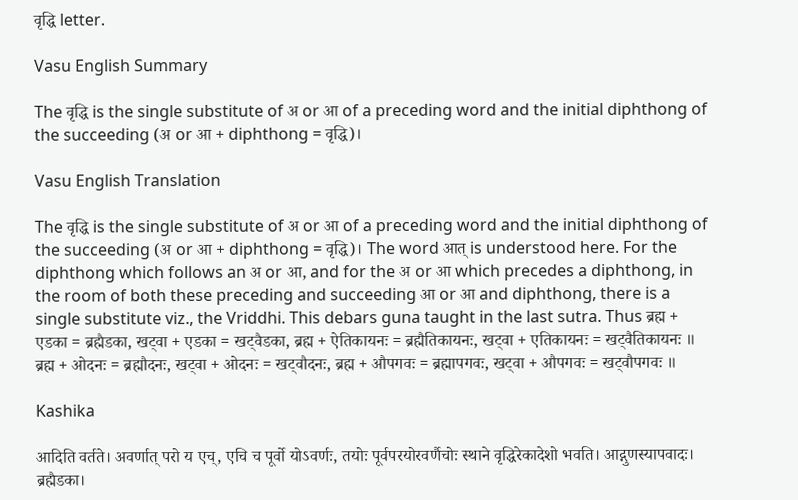वृद्धि letter.

Vasu English Summary

The वृद्धि is the single substitute of अ or आ of a preceding word and the initial diphthong of the succeeding (अ or आ + diphthong = वृद्धि)।

Vasu English Translation

The वृद्धि is the single substitute of अ or आ of a preceding word and the initial diphthong of the succeeding (अ or आ + diphthong = वृद्धि)। The word आत् is understood here. For the diphthong which follows an अ or आ, and for the अ or आ which precedes a diphthong, in the room of both these preceding and succeeding आ or आ and diphthong, there is a single substitute viz., the Vriddhi. This debars guna taught in the last sutra. Thus ब्रह्म + एडका = ब्रह्मैडका, खट्वा + एडका = खट्वैडका, ब्रह्म + ऐतिकायनः = ब्रह्मैतिकायनः, खट्वा + एतिकायनः = खट्वैतिकायनः ॥ ब्रह्म + ओदनः = ब्रह्मौदनः, खट्वा + ओदनः = खट्वौदनः, ब्रह्म + औपगवः = ब्रह्मापगवः, खट्वा + औपगवः = खट्वौपगवः ॥

Kashika

आदिति वर्तते। अवर्णात् परो य एच्, एचि च पूर्वो योऽवर्णः, तयोः पूर्वपरयोरवर्णैचोः स्थाने वृद्धिरेकादेशो भवति। आद्गुणस्यापवादः। ब्रह्मैडका।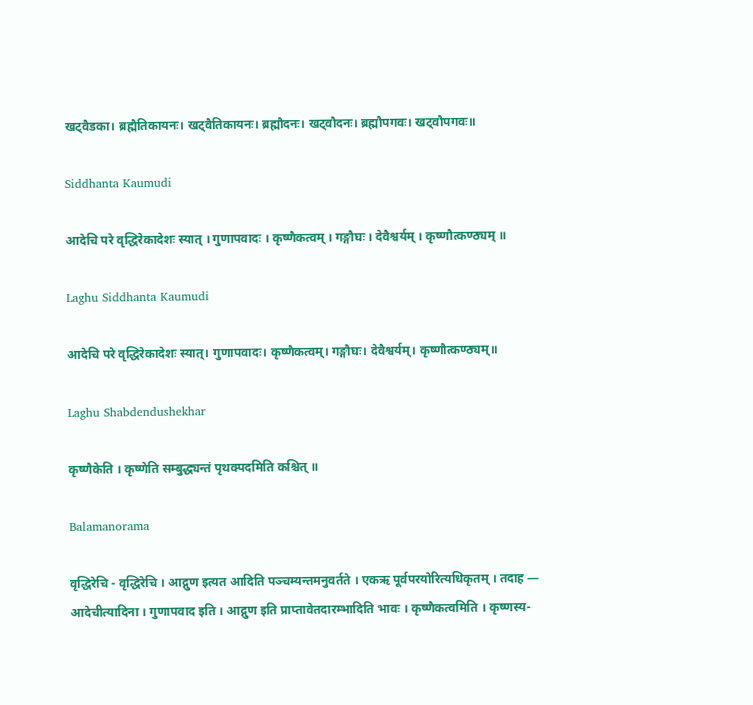खट्वैडका। ब्रह्मैतिकायनः। खट्वैतिकायनः। ब्रह्मौदनः। खट्वौदनः। ब्रह्मौपगवः। खट्वौपगवः॥

Siddhanta Kaumudi

आदेचि परे वृद्धिरेकादेशः स्यात् । गुणापवादः । कृष्णैकत्वम् । गङ्गौघः । देवैश्वर्यम् । कृष्णौत्कण्ठ्यम् ॥

Laghu Siddhanta Kaumudi

आदेचि परे वृद्धिरेकादेशः स्यात्। गुणापवादः। कृष्णैकत्वम्। गङ्गौघः। देवैश्वर्यम्। कृष्णौत्कण्ठ्यम्॥

Laghu Shabdendushekhar

कृष्णैकेति । कृष्णेति सम्बुद्ध्यन्तं पृथक्पदमिति कश्चित् ॥

Balamanorama

वृद्धिरेचि - वृद्धिरेचि । आद्गुण इत्यत आदिति पञ्चम्यन्तमनुवर्तते । एकऋ पूर्वपरयोरित्यधिकृतम् । तदाह — आदेचीत्यादिना । गुणापवाद इति । आद्गुण इति प्राप्तावेतदारम्भादिति भावः । कृष्णैकत्वमिति । कृष्णस्य-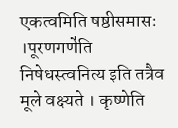एकत्वमिति षष्ठीसमासः ।पूरणगणे॑ति निषेधस्त्वनित्य इति तत्रैव मूले वक्ष्यते । कृष्णेति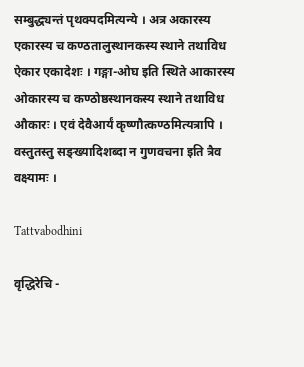सम्बुद्ध्यन्तं पृथक्पदमित्यन्ये । अत्र अकारस्य एकारस्य च कण्ठतालुस्थानकस्य स्थाने तथाविध ऐकार एकादेशः । गङ्गा-ओघ इति स्थिते आकारस्य ओकारस्य च कण्ठोष्ठस्थानकस्य स्थाने तथाविध औकारः । एवं देवैआर्यं कृष्णौत्कण्ठमित्यत्रापि । वस्तुतस्तु सङ्ख्यादिशब्दा न गुणवचना इति त्रैव वक्ष्यामः ।

Tattvabodhini

वृद्धिरेचि -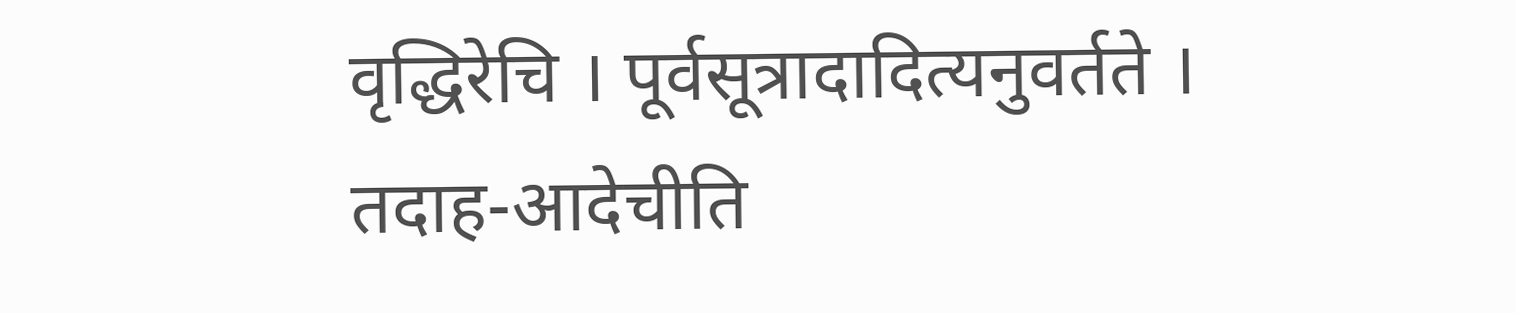वृद्धिरेचि । पूर्वसूत्रादादित्यनुवर्तते । तदाह-आदेचीति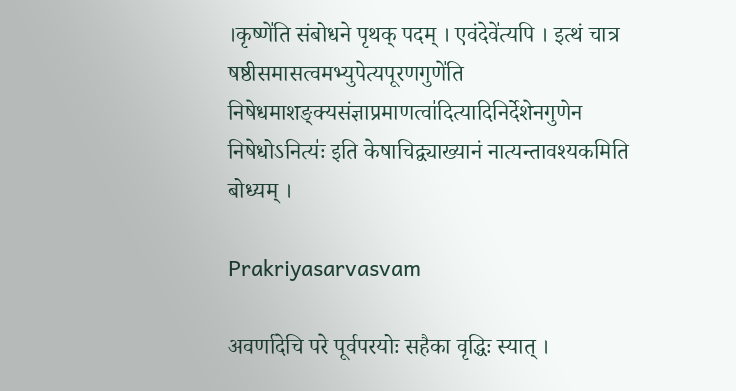।कृष्णे॑ति संबोधने पृथक् पदम् । एवंदेवे॑त्यपि । इत्थं चात्र षष्ठीसमासत्वमभ्युपेत्यपूरणगुणे॑ति निषेधमाशङ्क्यसंज्ञाप्रमाणत्वा॑दित्यादिनिर्देशेनगुणेन निषेधोऽनित्यः॑ इति केषाचिद्व्याख्यानं नात्यन्तावश्यकमिति बोध्यम् ।

Prakriyasarvasvam

अवर्णादेचि परे पूर्वपरयोः सहैका वृद्धिः स्यात् ।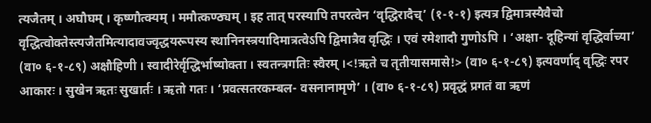त्यजैतम् । अघौघम् । कृष्णौत्क्यम् । ममौत्कण्ठ्यम् । इह तात् परस्यापि तपरत्वेन ‘वृद्धिरादैच्’ (१-१-१) इत्यत्र द्विमात्रस्यैवैचो वृद्धित्वोक्तेस्त्यजैतमित्यादावज्वृद्धयरूपस्य स्थानिनस्त्रयादिमात्रत्वेऽपि द्विमात्रैव वृद्धिः । एवं रमेशादौ गुणोऽपि । ‘अक्षा- दूहिन्यां वृद्धिर्वाच्या’ (वा० ६-१-८९) अक्षौहिणी । स्वादीरेर्वृद्धिर्भाष्योक्ता । स्वतन्त्रगतिः स्वैरम् ।<!ऋते च तृतीयासमासे!> (वा० ६-१-८९) इत्यवर्णाद् वृद्धिः रपर आकारः । सुखेन ऋतः सुखार्तः । ऋतो गतः । ‘प्रवत्सतरकम्बल- वसनानामृणे’ । (वा० ६-१-८९) प्रवृद्धं प्रगतं वा ऋणं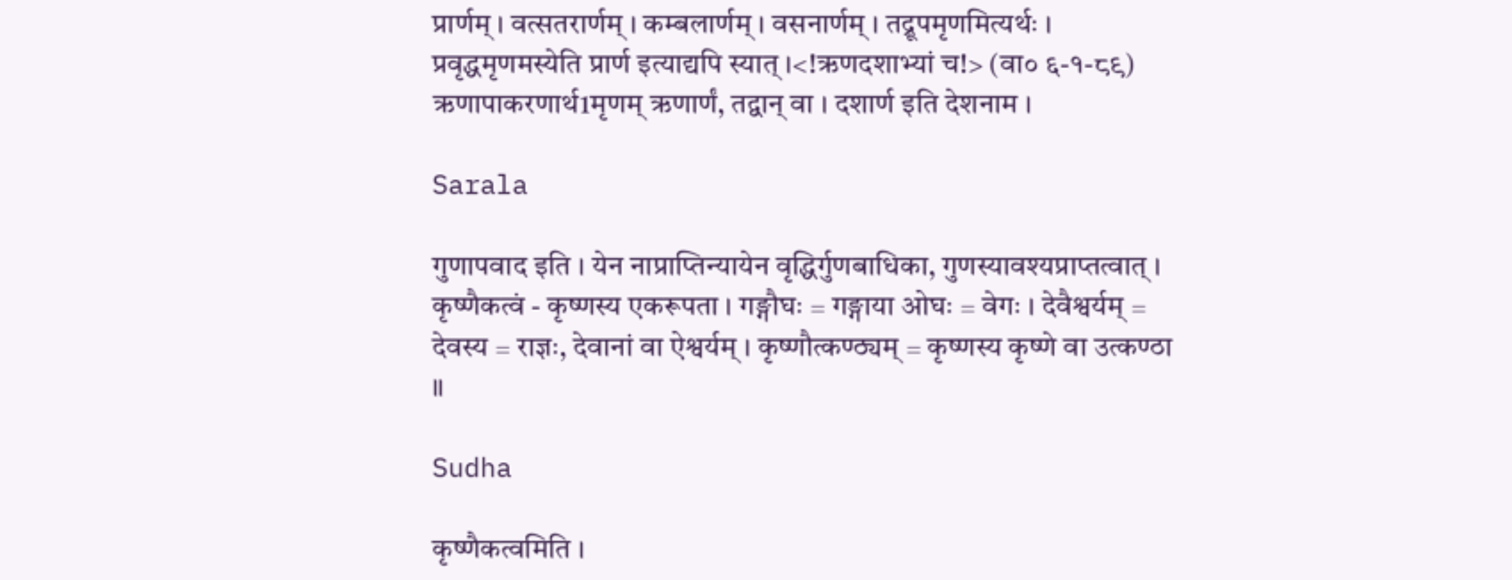प्रार्णम् । वत्सतरार्णम् । कम्बलार्णम् । वसनार्णम् । तद्रूपमृणमित्यर्थः । प्रवृद्धमृणमस्येति प्रार्ण इत्याद्यपि स्यात् ।<!ऋणदशाभ्यां च!> (वा० ६-१-८९) ऋणापाकरणार्थ1मृणम् ऋणार्णं, तद्वान् वा । दशार्ण इति देशनाम ।

Sarala

गुणापवाद इति । येन नाप्राप्तिन्यायेन वृद्धिर्गुणबाधिका, गुणस्यावश्यप्राप्तत्वात् । कृष्णैकत्वं - कृष्णस्य एकरूपता । गङ्गौघः = गङ्गाया ओघः = वेगः । देवैश्वर्यम् = देवस्य = राज्ञः, देवानां वा ऐश्वर्यम् । कृष्णौत्कण्ठ्यम् = कृष्णस्य कृष्णे वा उत्कण्ठा ॥

Sudha

कृष्णैकत्वमिति ।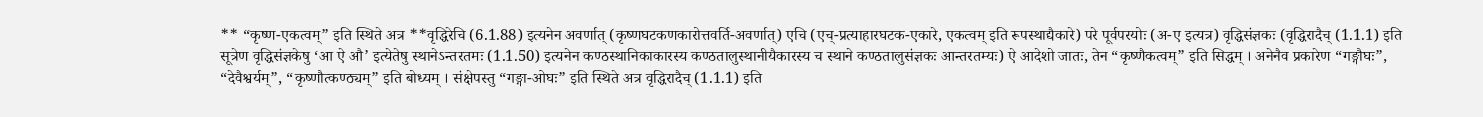** “कृष्ण-एकत्वम्” इति स्थिते अत्र **वृद्धिरेचि (6.1.88) इत्यनेन अवर्णात् (कृष्णघटकणकारोत्तवर्ति-अवर्णात्) एचि (एच्-प्रत्याहारघटक-एकारे, एकत्वम् इति रूपस्थाद्यैकारे) परे पूर्वपरयोः (अ-ए इत्यत्र) वृद्धिसंज्ञकः (वृद्धिरादैच् (1.1.1) इति सूत्रेण वृद्धिसंज्ञकेषु ‘आ ऐ औ’ इत्येतेषु स्थानेऽन्तरतमः (1.1.50) इत्यनेन कण्ठस्थानिकाकारस्य कण्ठतालुस्थानीयैकारस्य च स्थाने कण्ठतालुसंज्ञकः आन्तरतम्यः) ऐ आदेशो जातः, तेन “कृष्णैकत्वम्” इति सिद्धम् । अनेनैव प्रकारेण “गङ्गौघः”, “देवैश्वर्यम्”, “कृष्णौत्कण्ठ्यम्” इति बोध्यम् । संक्षेपस्तु “गङ्गा-ओघः” इति स्थिते अत्र वृद्धिरादैच् (1.1.1) इति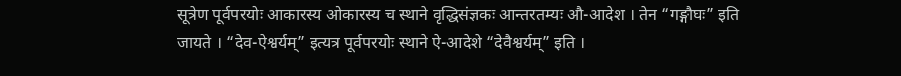सूत्रेण पूर्वपरयोः आकारस्य ओकारस्य च स्थाने वृद्धिसंज्ञकः आन्तरतम्यः औ-आदेश । तेन “गङ्गौघः” इति जायते । “देव-ऐश्वर्यम्” इत्यत्र पूर्वपरयोः स्थाने ऐ-आदेशे “देवैश्वर्यम्” इति ।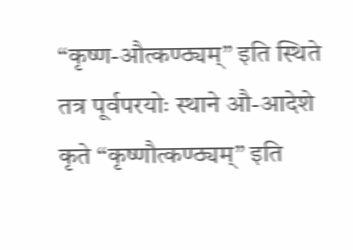“कृष्ण-औत्कण्ठ्यम्” इति स्थिते तत्र पूर्वपरयोः स्थाने औ-आदेशे कृते “कृष्णौत्कण्ठ्यम्” इति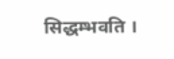सिद्धम्भवति ।